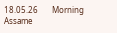18.05.26       Morning Assame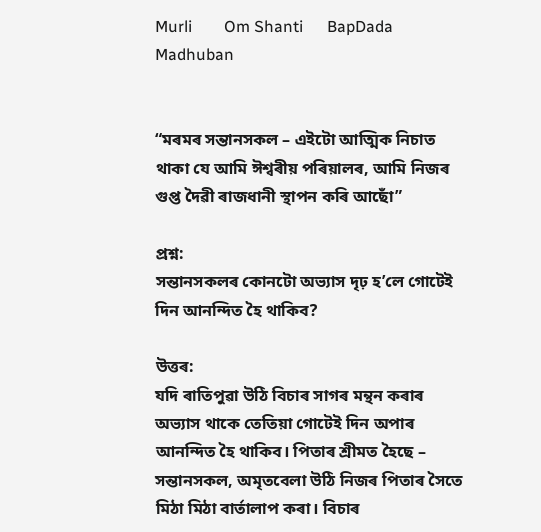Murli        Om Shanti      BapDada       Madhuban


“মৰমৰ সন্তানসকল – এইটো আত্মিক নিচাত থাকা যে আমি ঈশ্বৰীয় পৰিয়ালৰ, আমি নিজৰ গুপ্ত দৈৱী ৰাজধানী স্থাপন কৰি আছোঁ”

প্ৰশ্ন:
সন্তানসকলৰ কোনটো অভ্যাস দৃঢ় হ’লে গোটেই দিন আনন্দিত হৈ থাকিব?

উত্তৰ:
যদি ৰাতিপুৱা উঠি বিচাৰ সাগৰ মন্থন কৰাৰ অভ্যাস থাকে তেতিয়া গোটেই দিন অপাৰ আনন্দিত হৈ থাকিব। পিতাৰ শ্ৰীমত হৈছে – সন্তানসকল, অমৃতবেলা উঠি নিজৰ পিতাৰ সৈতে মিঠা মিঠা বাৰ্তালাপ কৰা। বিচাৰ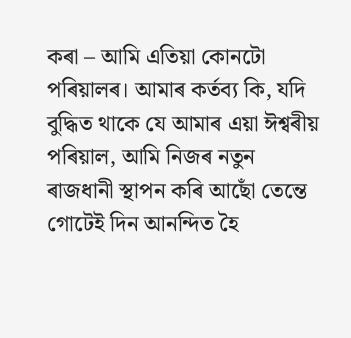কৰা – আমি এতিয়া কোনটো পৰিয়ালৰ। আমাৰ কৰ্তব্য কি, যদি বুদ্ধিত থাকে যে আমাৰ এয়া ঈশ্বৰীয় পৰিয়াল, আমি নিজৰ নতুন ৰাজধানী স্থাপন কৰি আছোঁ তেন্তে গোটেই দিন আনন্দিত হৈ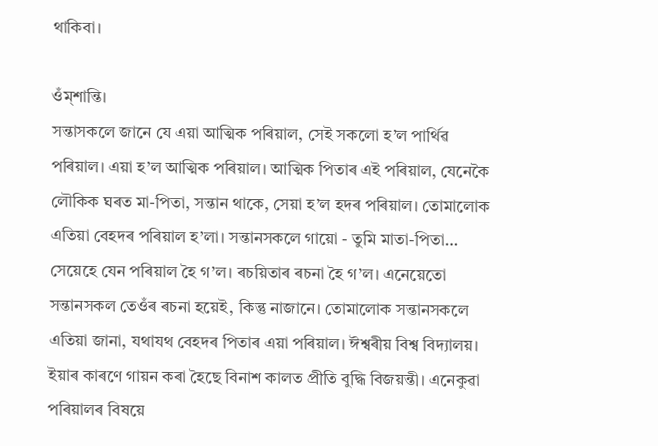থাকিবা।

ওঁম্শান্তি।
সন্তাসকলে জানে যে এয়া আত্মিক পৰিয়াল, সেই সকলো হ’ল পাৰ্থিৱ পৰিয়াল। এয়া হ’ল আত্মিক পৰিয়াল। আত্মিক পিতাৰ এই পৰিয়াল, যেনেকৈ লৌকিক ঘৰত মা-পিতা, সন্তান থাকে, সেয়া হ’ল হদৰ পৰিয়াল। তোমালোক এতিয়া বেহদৰ পৰিয়াল হ’লা। সন্তানসকলে গায়ো - তুমি মাতা-পিতা… সেয়েহে যেন পৰিয়াল হৈ গ’ল। ৰচয়িতাৰ ৰচনা হৈ গ’ল। এনেয়েতো সন্তানসকল তেওঁৰ ৰচনা হয়েই, কিন্তু নাজানে। তোমালোক সন্তানসকলে এতিয়া জানা, যথাযথ বেহদৰ পিতাৰ এয়া পৰিয়াল। ঈশ্বৰীয় বিশ্ব বিদ্যালয়। ইয়াৰ কাৰণে গায়ন কৰা হৈছে বিনাশ কালত প্ৰীতি বুদ্ধি বিজয়ন্তী। এনেকুৱা পৰিয়ালৰ বিষয়ে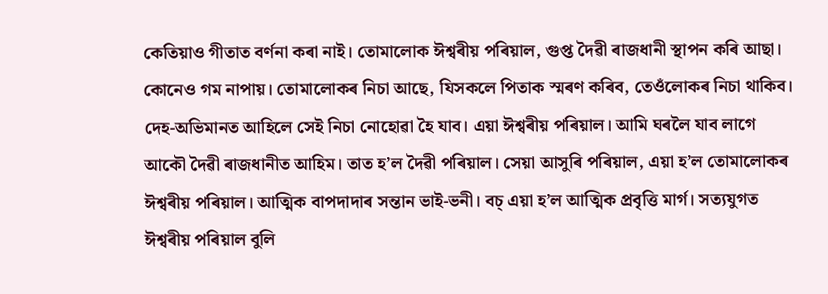কেতিয়াও গীতাত বৰ্ণনা কৰা নাই। তোমালোক ঈশ্বৰীয় পৰিয়াল, গুপ্ত দৈৱী ৰাজধানী স্থাপন কৰি আছা। কোনেও গম নাপায়। তোমালোকৰ নিচা আছে, যিসকলে পিতাক স্মৰণ কৰিব, তেওঁলোকৰ নিচা থাকিব। দেহ-অভিমানত আহিলে সেই নিচা নোহোৱা হৈ যাব। এয়া ঈশ্বৰীয় পৰিয়াল। আমি ঘৰলৈ যাব লাগে আকৌ দৈৱী ৰাজধানীত আহিম। তাত হ’ল দৈৱী পৰিয়াল। সেয়া আসুৰি পৰিয়াল, এয়া হ’ল তোমালোকৰ ঈশ্বৰীয় পৰিয়াল। আত্মিক বাপদাদাৰ সন্তান ভাই-ভনী। বচ্ এয়া হ’ল আত্মিক প্ৰবৃত্তি মাৰ্গ। সত্যযুগত ঈশ্বৰীয় পৰিয়াল বুলি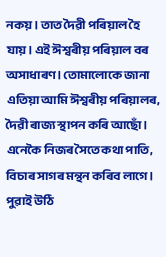নকয়। তাত দৈৱী পৰিয়াল হৈ যায়। এই ঈশ্বৰীয় পৰিয়াল বৰ অসাধাৰণ। তোমালোকে জানা এতিয়া আমি ঈশ্বৰীয় পৰিয়ালৰ, দৈৱী ৰাজ্য স্থাপন কৰি আছোঁ। এনেকৈ নিজৰ সৈতে কথা পাতি, বিচাৰ সাগৰ মন্থন কৰিব লাগে। পুৱাই উঠি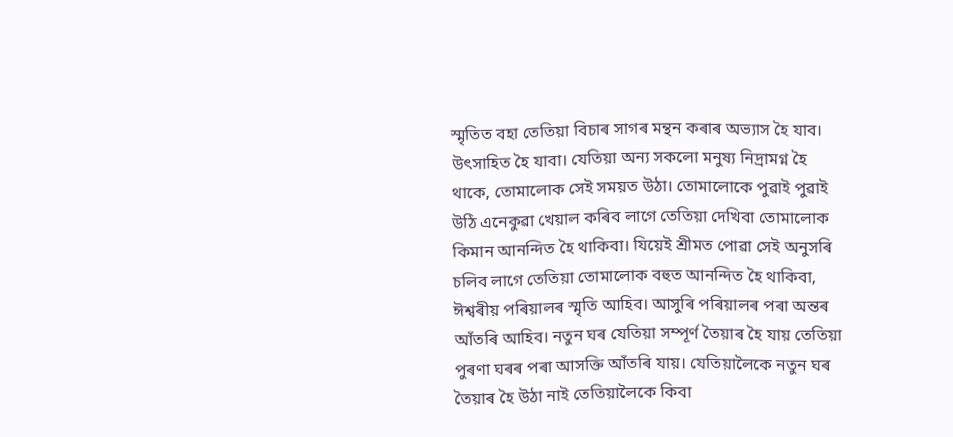স্মৃতিত বহা তেতিয়া বিচাৰ সাগৰ মন্থন কৰাৰ অভ্যাস হৈ যাব। উৎসাহিত হৈ যাবা। যেতিয়া অন্য সকলো মনুষ্য নিদ্ৰামগ্ন হৈ থাকে, তোমালোক সেই সময়ত উঠা। তোমালোকে পুৱাই পুৱাই উঠি এনেকুৱা খেয়াল কৰিব লাগে তেতিয়া দেখিবা তোমালোক কিমান আনন্দিত হৈ থাকিবা। যিয়েই শ্ৰীমত পোৱা সেই অনুসৰি চলিব লাগে তেতিয়া তোমালোক বহুত আনন্দিত হৈ থাকিবা, ঈশ্বৰীয় পৰিয়ালৰ স্মৃতি আহিব। আসুৰি পৰিয়ালৰ পৰা অন্তৰ আঁতৰি আহিব। নতুন ঘৰ যেতিয়া সম্পূৰ্ণ তৈয়াৰ হৈ যায় তেতিয়া পুৰণা ঘৰৰ পৰা আসক্তি আঁতৰি যায়। যেতিয়ালৈকে নতুন ঘৰ তৈয়াৰ হৈ উঠা নাই তেতিয়ালৈকে কিবা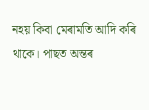নহয় কিবা মেৰামতি আদি কৰি থাকে। পাছত অন্তৰ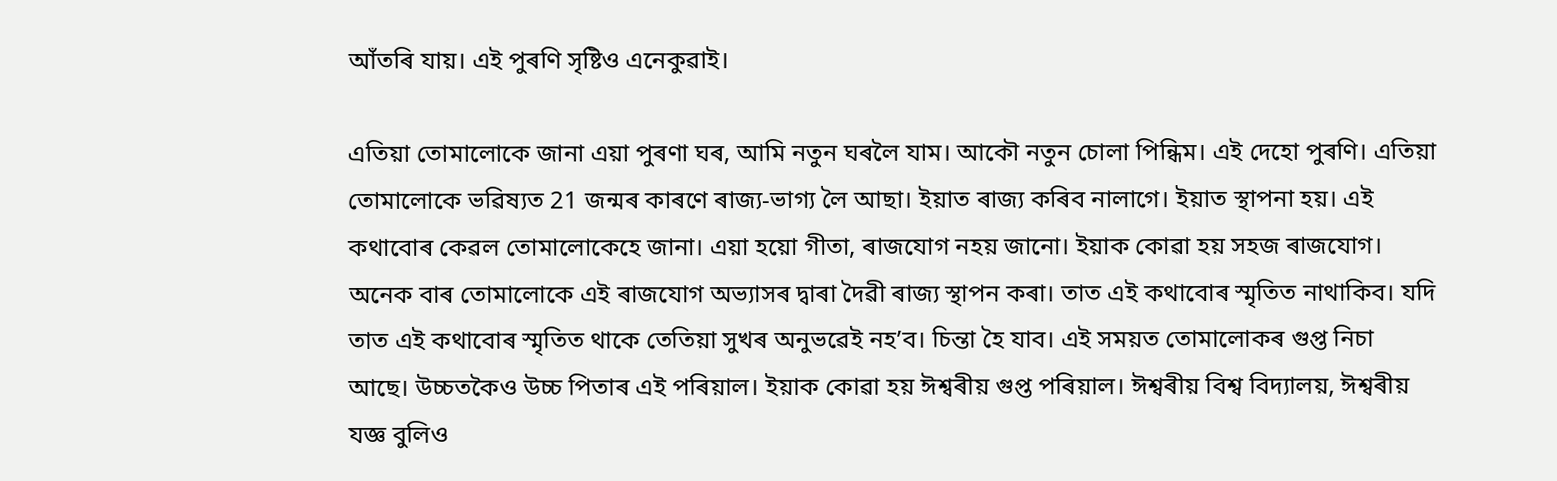আঁতৰি যায়। এই পুৰণি সৃষ্টিও এনেকুৱাই।

এতিয়া তোমালোকে জানা এয়া পুৰণা ঘৰ, আমি নতুন ঘৰলৈ যাম। আকৌ নতুন চোলা পিন্ধিম। এই দেহো পুৰণি। এতিয়া তোমালোকে ভৱিষ্যত 21 জন্মৰ কাৰণে ৰাজ্য-ভাগ্য লৈ আছা। ইয়াত ৰাজ্য কৰিব নালাগে। ইয়াত স্থাপনা হয়। এই কথাবোৰ কেৱল তোমালোকেহে জানা। এয়া হয়ো গীতা, ৰাজযোগ নহয় জানো। ইয়াক কোৱা হয় সহজ ৰাজযোগ। অনেক বাৰ তোমালোকে এই ৰাজযোগ অভ্যাসৰ দ্বাৰা দৈৱী ৰাজ্য স্থাপন কৰা। তাত এই কথাবোৰ স্মৃতিত নাথাকিব। যদি তাত এই কথাবোৰ স্মৃতিত থাকে তেতিয়া সুখৰ অনুভৱেই নহ’ব। চিন্তা হৈ যাব। এই সময়ত তোমালোকৰ গুপ্ত নিচা আছে। উচ্চতকৈও উচ্চ পিতাৰ এই পৰিয়াল। ইয়াক কোৱা হয় ঈশ্বৰীয় গুপ্ত পৰিয়াল। ঈশ্বৰীয় বিশ্ব বিদ্যালয়, ঈশ্বৰীয় যজ্ঞ বুলিও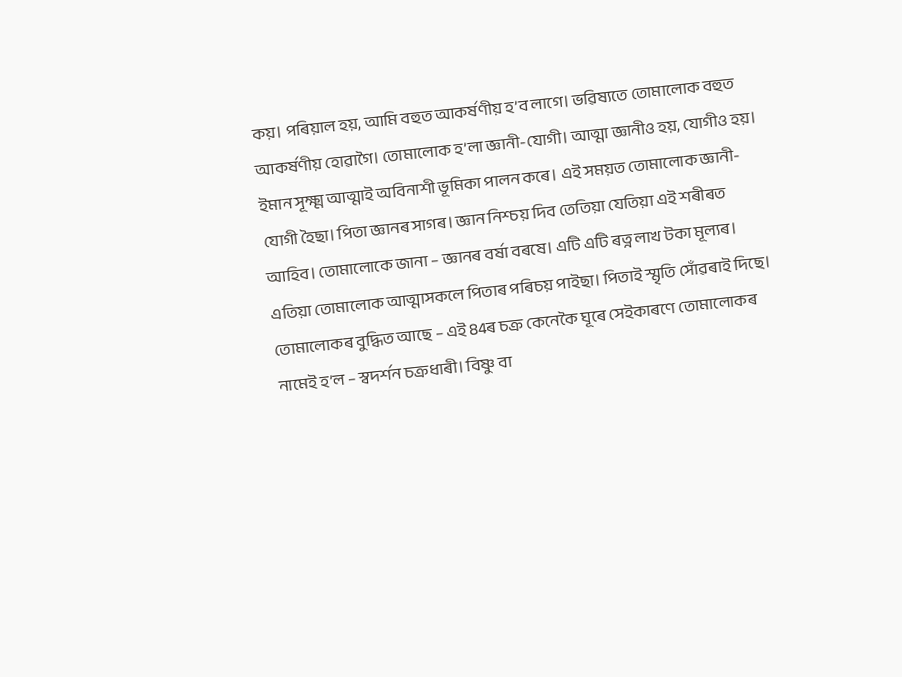কয়। পৰিয়াল হয়, আমি বহুত আকৰ্ষণীয় হ’ব লাগে। ভৱিষ্যতে তোমালোক বহুত আকৰ্ষণীয় হোৱাগৈ। তোমালোক হ’লা জ্ঞানী-যোগী। আত্মা জ্ঞানীও হয়, যোগীও হয়। ইমান সূক্ষ্ম আত্মাই অবিনাশী ভূমিকা পালন কৰে। এই সময়ত তোমালোক জ্ঞানী-যোগী হৈছা। পিতা জ্ঞানৰ সাগৰ। জ্ঞান নিশ্চয় দিব তেতিয়া যেতিয়া এই শৰীৰত আহিব। তোমালোকে জানা – জ্ঞানৰ বৰ্ষা বৰষে। এটি এটি ৰত্ন লাখ টকা মূল্যৰ। এতিয়া তোমালোক আত্মাসকলে পিতাৰ পৰিচয় পাইছা। পিতাই স্মৃতি সোঁৱৰাই দিছে। তোমালোকৰ বুদ্ধিত আছে – এই 84ৰ চক্ৰ কেনেকৈ ঘূৰে সেইকাৰণে তোমালোকৰ নামেই হ’ল – স্বদৰ্শন চক্ৰধাৰী। বিষ্ণু বা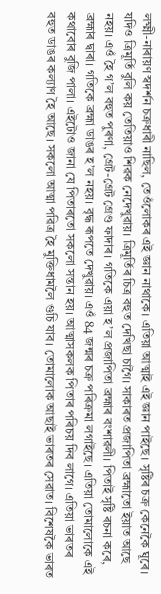লক্ষ্মী-নাৰায়ণ স্বদৰ্শন চক্ৰধাৰী নাছিল, তেওঁলোকৰ এই জ্ঞান নাথাকে। এতিয়া আত্মাই এই জ্ঞান পাইছে। সৃষ্টিৰ চক্ৰ কেনেকৈ ঘূৰে। যদিও ত্ৰিমূৰ্তি বুলি কয় তেতিয়াও শিৱক নেদেখুৱায়। ত্ৰিমূৰ্তিৰ চিত্ৰ বহুত দেখিছা চাগৈ। সাকাৰত প্ৰজাপিতা ব্ৰহ্মাতো ইয়াত আছে নহয়। এওঁ হৈ গ’ল বহুত পুৰণা, গ্ৰেট-গ্ৰেট গ্ৰেণ্ড ফাদাৰ। গতিকে এয়া হ’ল প্ৰজাপিতা ব্ৰহ্মাৰ বংশাৱলী। পিতাই সৃষ্টি ৰচনা কৰে, ব্ৰহ্মাৰ দ্বাৰা। গতিকে ব্ৰহ্মা ডাঙৰ হ’ল নহয়। বৃদ্ধ ৰূপতে দেখুৱায়। এওঁ 84 জন্মৰ চক্ৰ পৰিক্ৰমা লগাইছে। এতিয়া তোমালোকে এই কথাবোৰ বুজি পালা। এইটোও জানা যে পিতাৰতো সকলো সন্তান হয়। আত্মাসকলক পিতাৰ পৰিচয় দিব লাগে। এতিয়া ভাৰতৰ বহুত ডাঙৰ কল্যাণ হৈ আছে। সকলো আত্মা পৱিত্ৰ হৈ মুক্তিধামলৈ গুচি যাব। তোমালোক আছাই ভাৰতৰ সেৱাত। বিশেষকৈ ভাৰত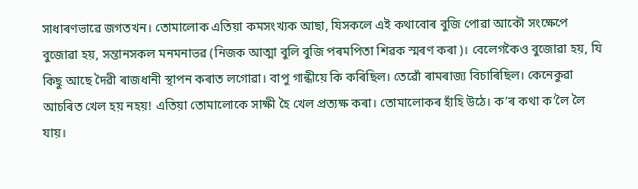সাধাৰণভাৱে জগতখন। তোমালোক এতিয়া কমসংখ্যক আছা, যিসকলে এই কথাবোৰ বুজি পোৱা আকৌ সংক্ষেপে বুজোৱা হয়, সন্তানসকল মনমনাভৱ (নিজক আত্মা বুলি বুজি পৰমপিতা শিৱক স্মৰণ কৰা)। বেলেগকৈও বুজোৱা হয়, যি কিছু আছে দৈৱী ৰাজধানী স্থাপন কৰাত লগোৱা। বাপু গান্ধীয়ে কি কৰিছিল। তেৱোঁ ৰামৰাজ্য বিচাৰিছিল। কেনেকুৱা আচৰিত খেল হয় নহয়! এতিয়া তোমালোকে সাক্ষী হৈ খেল প্ৰত্যক্ষ কৰা। তোমালোকৰ হাঁহি উঠে। ক’ৰ কথা ক’লৈ লৈ যায়।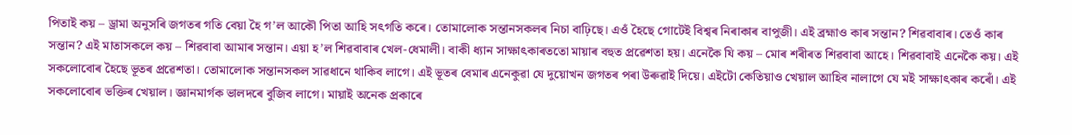পিতাই কয় – ড্ৰামা অনুসৰি জগতৰ গতি বেয়া হৈ গ’ল আকৌ পিতা আহি সৎগতি কৰে। তোমালোক সন্তানসকলৰ নিচা বাঢ়িছে। এওঁ হৈছে গোটেই বিশ্বৰ নিৰাকাৰ বাপুজী। এই ব্ৰহ্মাও কাৰ সন্তান? শিৱবাবাৰ। তেওঁ কাৰ সন্তান? এই মাতাসকলে কয় – শিৱবাবা আমাৰ সন্তান। এয়া হ’ল শিৱবাবাৰ খেল-ধেমালী। বাকী ধ্যান সাক্ষাৎকাৰততো মায়াৰ বহুত প্ৰৱেশতা হয়। এনেকৈ যি কয় – মোৰ শৰীৰত শিৱবাবা আহে। শিৱবাবাই এনেকৈ কয়। এই সকলোবোৰ হৈছে ভূতৰ প্ৰৱেশতা। তোমালোক সন্তানসকল সাৱধানে থাকিব লাগে। এই ভূতৰ বেমাৰ এনেকুৱা যে দুয়োখন জগতৰ পৰা উৰুৱাই দিয়ে। এইটো কেতিয়াও খেয়াল আহিব নালাগে যে মই সাক্ষাৎকাৰ কৰোঁ। এই সকলোবোৰ ভক্তিৰ খেয়াল। জ্ঞানমাৰ্গক ভালদৰে বুজিব লাগে। মায়াই অনেক প্ৰকাৰে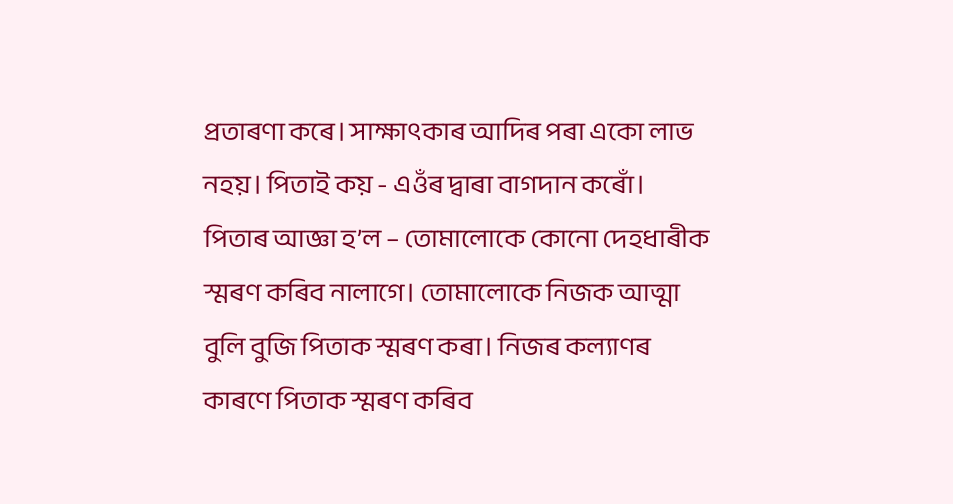প্ৰতাৰণা কৰে। সাক্ষাৎকাৰ আদিৰ পৰা একো লাভ নহয়। পিতাই কয় - এওঁৰ দ্বাৰা বাগদান কৰোঁ। পিতাৰ আজ্ঞা হ’ল – তোমালোকে কোনো দেহধাৰীক স্মৰণ কৰিব নালাগে। তোমালোকে নিজক আত্মা বুলি বুজি পিতাক স্মৰণ কৰা। নিজৰ কল্যাণৰ কাৰণে পিতাক স্মৰণ কৰিব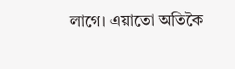লাগে। এয়াতো অতিকৈ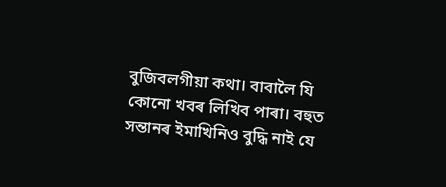বুজিবলগীয়া কথা। বাবালৈ যি কোনো খবৰ লিখিব পাৰা। বহুত সন্তানৰ ইমাখিনিও বুদ্ধি নাই যে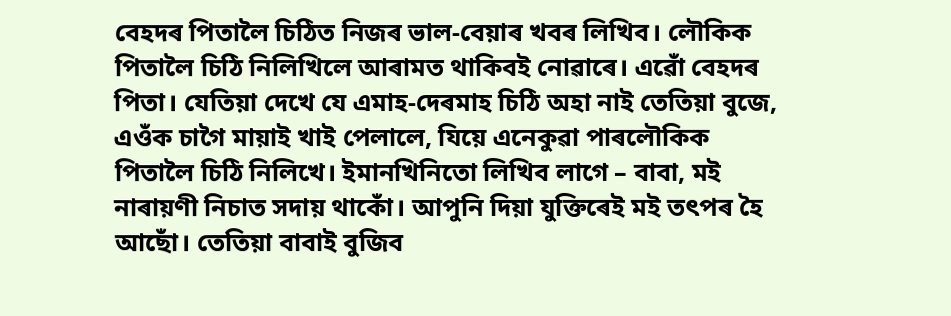বেহদৰ পিতালৈ চিঠিত নিজৰ ভাল-বেয়াৰ খবৰ লিখিব। লৌকিক পিতালৈ চিঠি নিলিখিলে আৰামত থাকিবই নোৱাৰে। এৱোঁ বেহদৰ পিতা। যেতিয়া দেখে যে এমাহ-দেৰমাহ চিঠি অহা নাই তেতিয়া বুজে, এওঁক চাগৈ মায়াই খাই পেলালে, যিয়ে এনেকুৱা পাৰলৌকিক পিতালৈ চিঠি নিলিখে। ইমানখিনিতো লিখিব লাগে – বাবা, মই নাৰায়ণী নিচাত সদায় থাকোঁ। আপুনি দিয়া যুক্তিৰেই মই তৎপৰ হৈ আছোঁ। তেতিয়া বাবাই বুজিব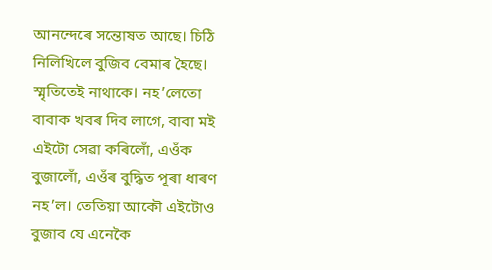আনন্দেৰে সন্তোষত আছে। চিঠি নিলিখিলে বুজিব বেমাৰ হৈছে। স্মৃতিতেই নাথাকে। নহ’লেতো বাবাক খবৰ দিব লাগে, বাবা মই এইটো সেৱা কৰিলোঁ, এওঁক বুজালোঁ, এওঁৰ বুদ্ধিত পূৰা ধাৰণ নহ’ল। তেতিয়া আকৌ এইটোও বুজাব যে এনেকৈ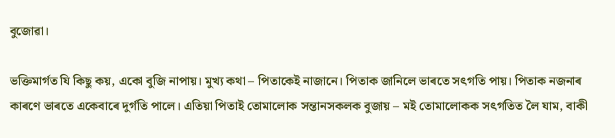বুজোৱা।

ভক্তিমাৰ্গত যি কিছু কয়, একো বুজি নাপায়। মুখ্য কথা – পিতাকেই নাজানে। পিতাক জানিলে ভাৰতে সৎগতি পায়। পিতাক নজনাৰ কাৰণে ভাৰতে একেবাৰে দুৰ্গতি পালে। এতিয়া পিতাই তোমালোক সন্তানসকলক বুজায় – মই তোমালোকক সৎগতিত লৈ যাম, বাকী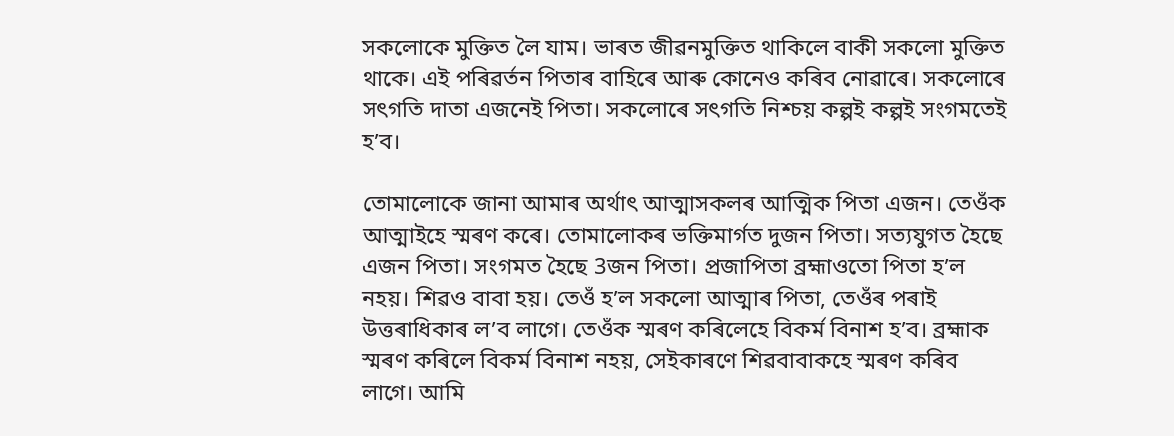সকলোকে মুক্তিত লৈ যাম। ভাৰত জীৱনমুক্তিত থাকিলে বাকী সকলো মুক্তিত থাকে। এই পৰিৱৰ্তন পিতাৰ বাহিৰে আৰু কোনেও কৰিব নোৱাৰে। সকলোৰে সৎগতি দাতা এজনেই পিতা। সকলোৰে সৎগতি নিশ্চয় কল্পই কল্পই সংগমতেই হ’ব।

তোমালোকে জানা আমাৰ অৰ্থাৎ আত্মাসকলৰ আত্মিক পিতা এজন। তেওঁক আত্মাইহে স্মৰণ কৰে। তোমালোকৰ ভক্তিমাৰ্গত দুজন পিতা। সত্যযুগত হৈছে এজন পিতা। সংগমত হৈছে 3জন পিতা। প্ৰজাপিতা ব্ৰহ্মাওতো পিতা হ’ল নহয়। শিৱও বাবা হয়। তেওঁ হ’ল সকলো আত্মাৰ পিতা, তেওঁৰ পৰাই উত্তৰাধিকাৰ ল’ব লাগে। তেওঁক স্মৰণ কৰিলেহে বিকৰ্ম বিনাশ হ’ব। ব্ৰহ্মাক স্মৰণ কৰিলে বিকৰ্ম বিনাশ নহয়, সেইকাৰণে শিৱবাবাকহে স্মৰণ কৰিব লাগে। আমি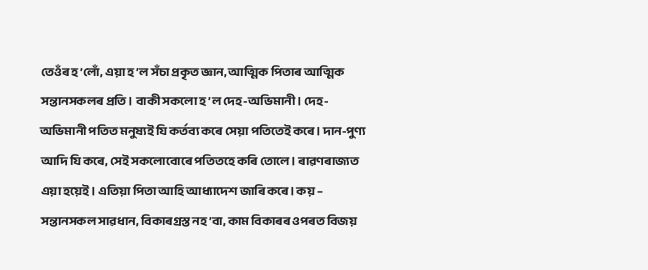তেওঁৰ হ’লোঁ, এয়া হ’ল সঁচা প্ৰকৃত জ্ঞান, আত্মিক পিতাৰ আত্মিক সন্তানসকলৰ প্ৰতি। বাকী সকলো হ’ল দেহ-অভিমানী। দেহ-অভিমানী পতিত মনুষ্যই যি কৰ্তব্য কৰে সেয়া পতিতেই কৰে। দান-পুণ্য আদি যি কৰে, সেই সকলোবোৰে পতিতহে কৰি তোলে। ৰাৱণৰাজ্যত এয়া হয়েই। এতিয়া পিতা আহি আধ্যাদেশ জাৰি কৰে। কয় – সন্তানসকল সাৱধান, বিকাৰগ্ৰস্ত নহ’বা, কাম বিকাৰৰ ওপৰত বিজয়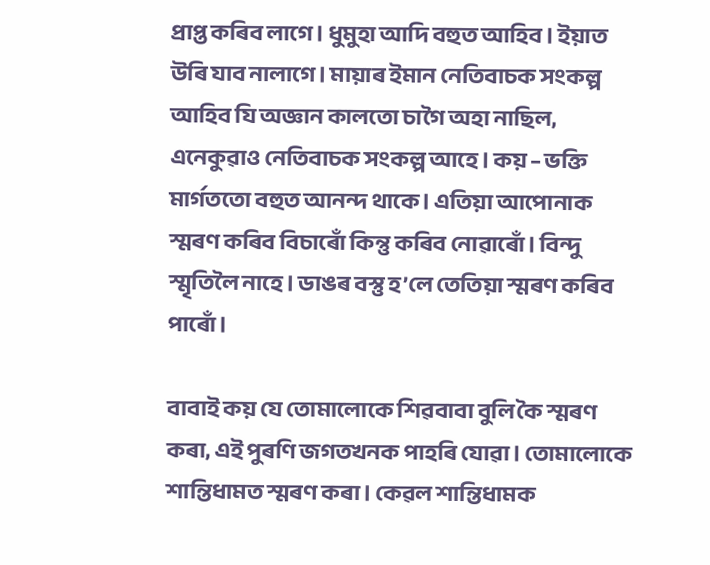প্ৰাপ্ত কৰিব লাগে। ধুমুহা আদি বহুত আহিব। ইয়াত উৰি যাব নালাগে। মায়াৰ ইমান নেতিবাচক সংকল্প আহিব যি অজ্ঞান কালতো চাগৈ অহা নাছিল, এনেকুৱাও নেতিবাচক সংকল্প আহে। কয় – ভক্তি মাৰ্গততো বহুত আনন্দ থাকে। এতিয়া আপোনাক স্মৰণ কৰিব বিচাৰোঁ কিন্তু কৰিব নোৱাৰোঁ। বিন্দু স্মৃতিলৈ নাহে। ডাঙৰ বস্তু হ’লে তেতিয়া স্মৰণ কৰিব পাৰোঁ।

বাবাই কয় যে তোমালোকে শিৱবাবা বুলি কৈ স্মৰণ কৰা, এই পুৰণি জগতখনক পাহৰি যোৱা। তোমালোকে শান্তিধামত স্মৰণ কৰা। কেৱল শান্তিধামক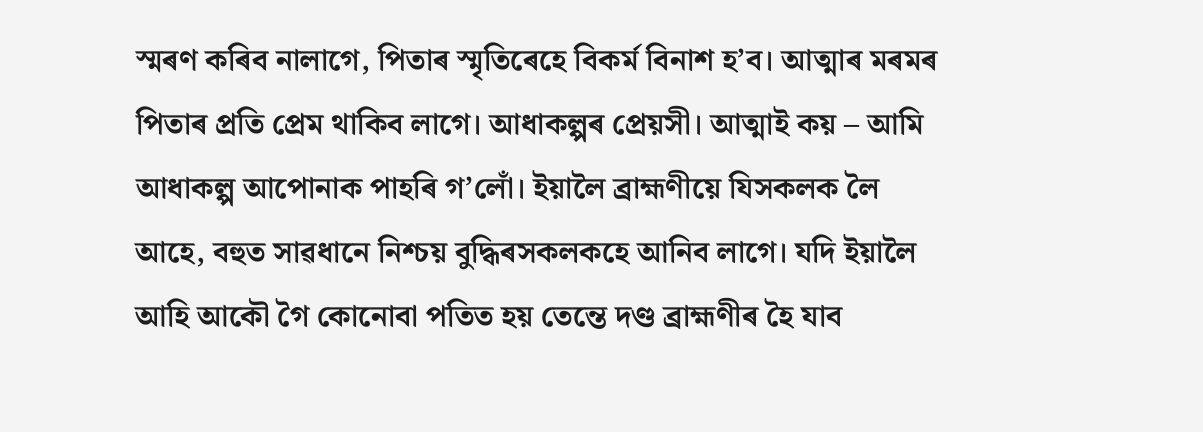স্মৰণ কৰিব নালাগে, পিতাৰ স্মৃতিৰেহে বিকৰ্ম বিনাশ হ’ব। আত্মাৰ মৰমৰ পিতাৰ প্ৰতি প্ৰেম থাকিব লাগে। আধাকল্পৰ প্ৰেয়সী। আত্মাই কয় – আমি আধাকল্প আপোনাক পাহৰি গ’লোঁ। ইয়ালৈ ব্ৰাহ্মণীয়ে যিসকলক লৈ আহে, বহুত সাৱধানে নিশ্চয় বুদ্ধিৰসকলকহে আনিব লাগে। যদি ইয়ালৈ আহি আকৌ গৈ কোনোবা পতিত হয় তেন্তে দণ্ড ব্ৰাহ্মণীৰ হৈ যাব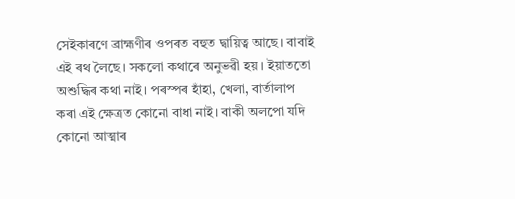সেইকাৰণে ব্ৰাহ্মণীৰ ওপৰত বহুত দ্বায়িত্ব আছে। বাবাই এই ৰথ লৈছে। সকলো কথাৰে অনুভৱী হয়। ইয়াততো অশুদ্ধিৰ কথা নাই। পৰস্পৰ হাঁহা, খেলা, বাৰ্তালাপ কৰা এই ক্ষেত্ৰত কোনো বাধা নাই। বাকী অলপো যদি কোনো আত্মাৰ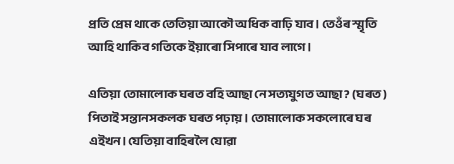প্ৰতি প্ৰেম থাকে তেতিয়া আকৌ অধিক বাঢ়ি যাব। তেওঁৰ স্মৃতি আহি থাকিব গতিকে ইয়াৰো সিপাৰে যাব লাগে।

এতিয়া তোমালোক ঘৰত বহি আছা নে সত্যযুগত আছা? (ঘৰত) পিতাই সন্তানসকলক ঘৰত পঢ়ায়। তোমালোক সকলোৰে ঘৰ এইখন। যেতিয়া বাহিৰলৈ যোৱা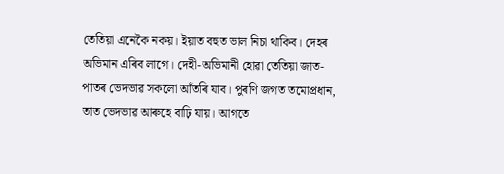তেতিয়া এনেকৈ নকয়। ইয়াত বহুত ভাল নিচা থাকিব। দেহৰ অভিমান এৰিব লাগে। দেহী-অভিমানী হোৱা তেতিয়া জাত-পাতৰ ভেদভাৱ সকলো আঁতৰি যাব। পুৰণি জগত তমোপ্ৰধান, তাত ভেদভাৱ আৰুহে বাঢ়ি যায়। আগতে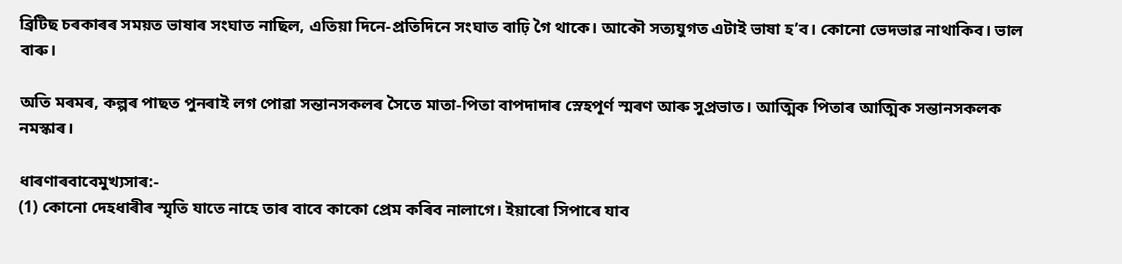ব্ৰিটিছ চৰকাৰৰ সময়ত ভাষাৰ সংঘাত নাছিল, এতিয়া দিনে-প্ৰতিদিনে সংঘাত বাঢ়ি গৈ থাকে। আকৌ সত্যযুগত এটাই ভাষা হ’ব। কোনো ভেদভাৱ নাথাকিব। ভাল বাৰু।

অতি মৰমৰ, কল্পৰ পাছত পুনৰাই লগ পোৱা সন্তানসকলৰ সৈতে মাতা-পিতা বাপদাদাৰ স্নেহপূৰ্ণ স্মৰণ আৰু সুপ্ৰভাত। আত্মিক পিতাৰ আত্মিক সন্তানসকলক নমস্কাৰ।

ধাৰণাৰবাবেমুখ্যসাৰ:-
(1) কোনো দেহধাৰীৰ স্মৃতি যাতে নাহে তাৰ বাবে কাকো প্ৰেম কৰিব নালাগে। ইয়াৰো সিপাৰে যাব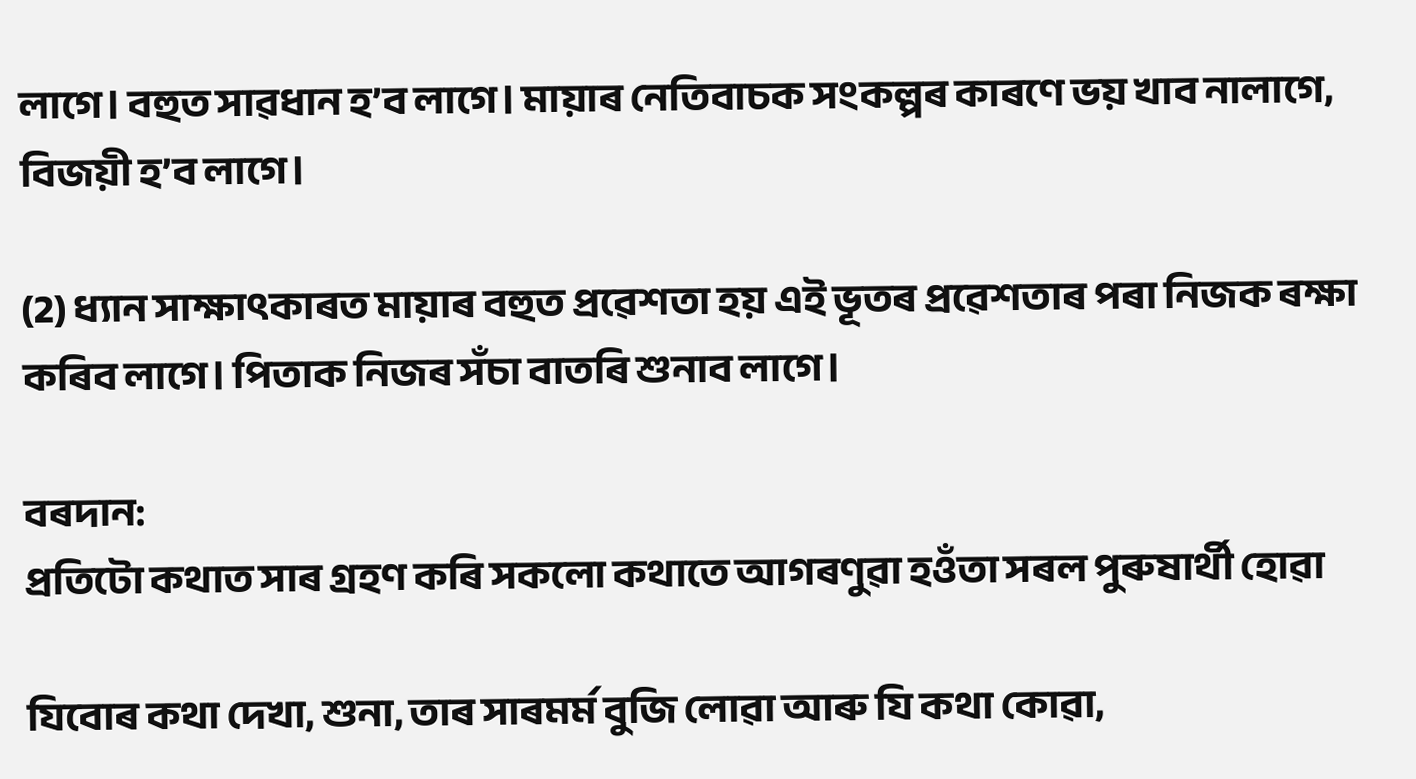লাগে। বহুত সাৱধান হ’ব লাগে। মায়াৰ নেতিবাচক সংকল্পৰ কাৰণে ভয় খাব নালাগে, বিজয়ী হ’ব লাগে।

(2) ধ্যান সাক্ষাৎকাৰত মায়াৰ বহুত প্ৰৱেশতা হয় এই ভূতৰ প্ৰৱেশতাৰ পৰা নিজক ৰক্ষা কৰিব লাগে। পিতাক নিজৰ সঁচা বাতৰি শুনাব লাগে।

বৰদান:
প্ৰতিটো কথাত সাৰ গ্ৰহণ কৰি সকলো কথাতে আগৰণুৱা হওঁতা সৰল পুৰুষাৰ্থী হোৱা

যিবোৰ কথা দেখা, শুনা, তাৰ সাৰমৰ্ম বুজি লোৱা আৰু যি কথা কোৱা,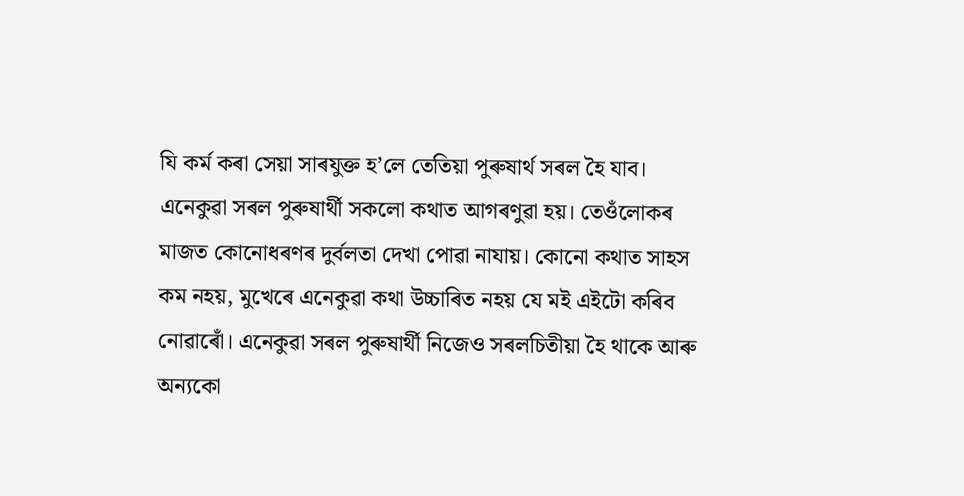যি কৰ্ম কৰা সেয়া সাৰযুক্ত হ’লে তেতিয়া পুৰুষাৰ্থ সৰল হৈ যাব। এনেকুৱা সৰল পুৰুষাৰ্থী সকলো কথাত আগৰণুৱা হয়। তেওঁলোকৰ মাজত কোনোধৰণৰ দুৰ্বলতা দেখা পোৱা নাযায়। কোনো কথাত সাহস কম নহয়, মুখেৰে এনেকুৱা কথা উচ্চাৰিত নহয় যে মই এইটো কৰিব নোৱাৰোঁ। এনেকুৱা সৰল পুৰুষাৰ্থী নিজেও সৰলচিতীয়া হৈ থাকে আৰু অন্যকো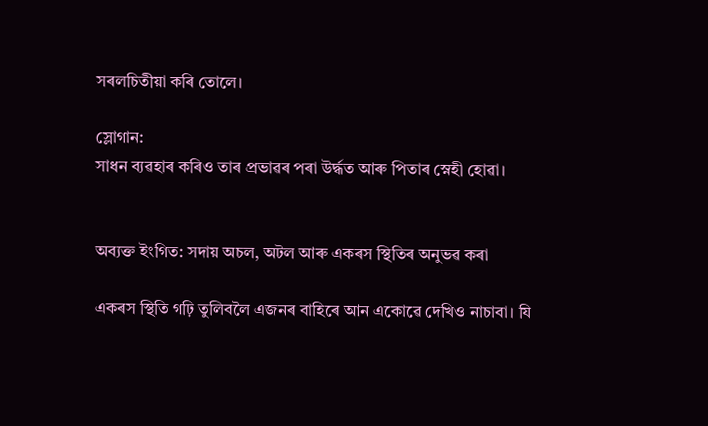সৰলচিতীয়া কৰি তোলে।

স্লোগান:
সাধন ব্যৱহাৰ কৰিও তাৰ প্ৰভাৱৰ পৰা উৰ্দ্ধত আৰু পিতাৰ স্নেহী হোৱা।


অব্যক্ত ইংগিত: সদায় অচল, অটল আৰু একৰস স্থিতিৰ অনুভৱ কৰা

একৰস স্থিতি গঢ়ি তুলিবলৈ এজনৰ বাহিৰে আন একোৱে দেখিও নাচাবা। যি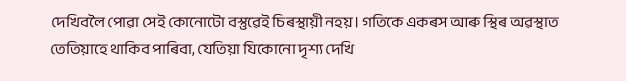দেখিবলৈ পোৱা সেই কোনোটো বস্তুৱেই চিৰস্থায়ী নহয়। গতিকে একৰস আৰু স্থিৰ অৱস্থাত তেতিয়াহে থাকিব পাৰিবা, যেতিয়া যিকোনো দৃশ্য দেখি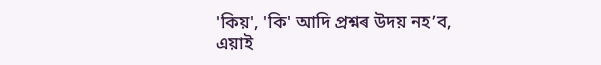'কিয়', 'কি' আদি প্ৰশ্নৰ উদয় নহ’ব, এয়াই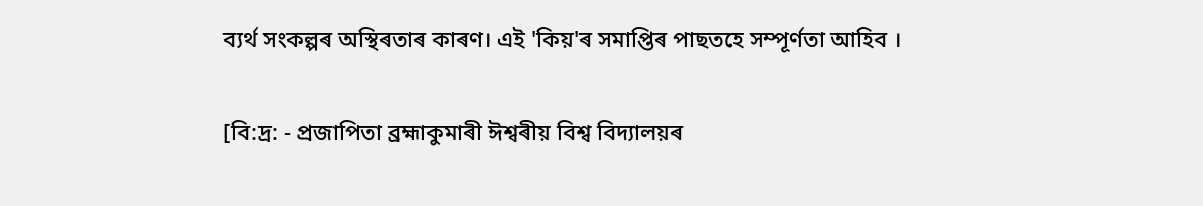ব্যৰ্থ সংকল্পৰ অস্থিৰতাৰ কাৰণ। এই 'কিয়'ৰ সমাপ্তিৰ পাছতহে সম্পূৰ্ণতা আহিব ।

[বি:দ্ৰ: - প্ৰজাপিতা ব্ৰহ্মাকুমাৰী ঈশ্বৰীয় বিশ্ব বিদ্যালয়ৰ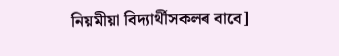নিয়মীয়া বিদ্যাৰ্থীসকলৰ বাবে]